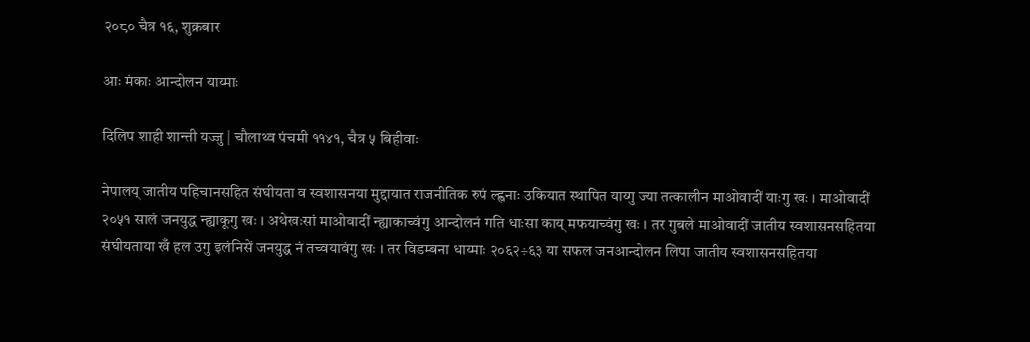२०८० चैत्र १६, शुक्रबार

आः मंकाः आन्दोलन याय्माः

दिलिप शाही शान्ती यज्जु | चौलाथ्व पंचमी ११४१, चैत्र ५ बिहीवाः

नेपालय् जातीय पहिचानसहित संघीयता व स्वशासनया मुद्दायात राजनीतिक रुपं ल्ह्वनाः उकियात स्थापित याय्गु ज्या तत्कालीन माओवादीं याःगु खः । माओवादीं २०५१ सालं जनयुद्ध न्ह्याकूगु खः । अथेखःसां माओवादीं न्ह्याकाच्वंगु आन्दोलनं गति धाःसा काय् मफयाच्वंगु खः । तर गुबले माओवादीं जातीय स्वशासनसहितया संघीयताया खँ हल उगु इलंनिसें जनयुद्ध नं तच्वयावंगु खः । तर विडम्बना धाय्माः २०६२÷६३ या सफल जनआन्दोलन लिपा जातीय स्वशासनसहितया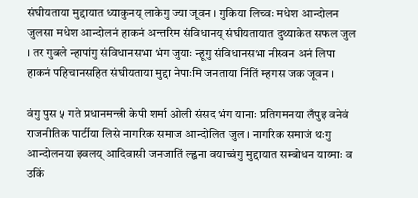संघीयताया मुद्दायात ध्याकुनय् लाकेगु ज्या जूवन । गुकिया लिच्वः मधेश आन्दोलन जुलसा मधेश आन्दोलनं हाकनं अन्तरिम संविधानय् संघीयतायात दुथ्याकेत सफल जुल । तर गुबले न्हापांगु संविधानसभा भंग जुयाः न्हूगु संविधानसभा नीस्वन अनं लिपा हाकनं पहिचानसहित संघीयताया मुद्दा नेपाःमि जनताया निंतिं म्हगस जक जूवन ।

वंगु पुस ५ गते प्रधानमन्त्री केपी शर्मा ओली संसद भंग यानाः प्रतिगमनया लँपुइ वनेवं राजनीतिक पार्टीया लिसे नागरिक समाज आन्दोलित जुल । नागरिक समाजं थःगु आन्दोलनया झ्वलय् आदिवासी जनजातिं ल्ह्वना वयाच्वंगु मुद्दायात सम्बोधन याय्माः व उकिं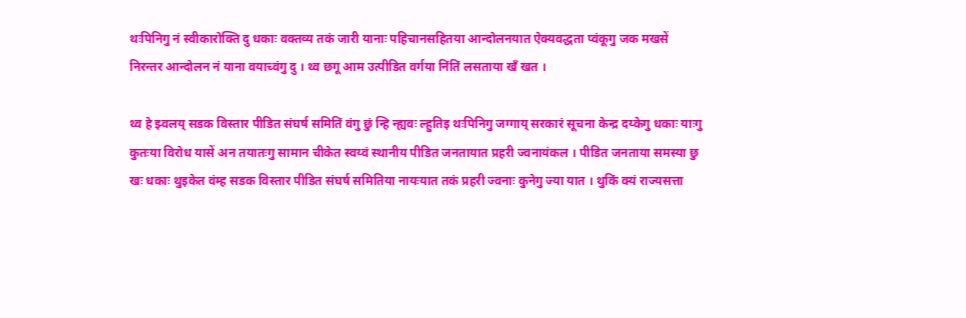थःपिनिगु नं स्वीकारोक्ति दु धकाः वक्तव्य तकं जारी यानाः पहिचानसहितया आन्दोलनयात ऐक्यवद्धता प्वंकूगु जक मखसें निरन्तर आन्दोलन नं याना वयाच्वंगु दु । थ्व छगू आम उत्पीडित वर्गया निंतिं लसताया खँ खत ।

थ्व हे झ्वलय् सडक विस्तार पीडित संघर्ष समितिं वंगु छुं न्हि न्ह्यवः ल्हुतिइ थःपिनिगु जग्गाय् सरकारं सूचना केन्द्र दय्केगु धकाः याःगु कुतःया विरोध यासें अन तयातःगु सामान चीकेत स्वय्वं स्थानीय पीडित जनतायात प्रहरी ज्वनायंकल । पीडित जनताया समस्या छु खः धकाः थुइकेत वंम्ह सडक विस्तार पीडित संघर्ष समितिया नायःयात तकं प्रहरी ज्वनाः कुनेगु ज्या यात । थुकिं क्यं राज्यसत्ता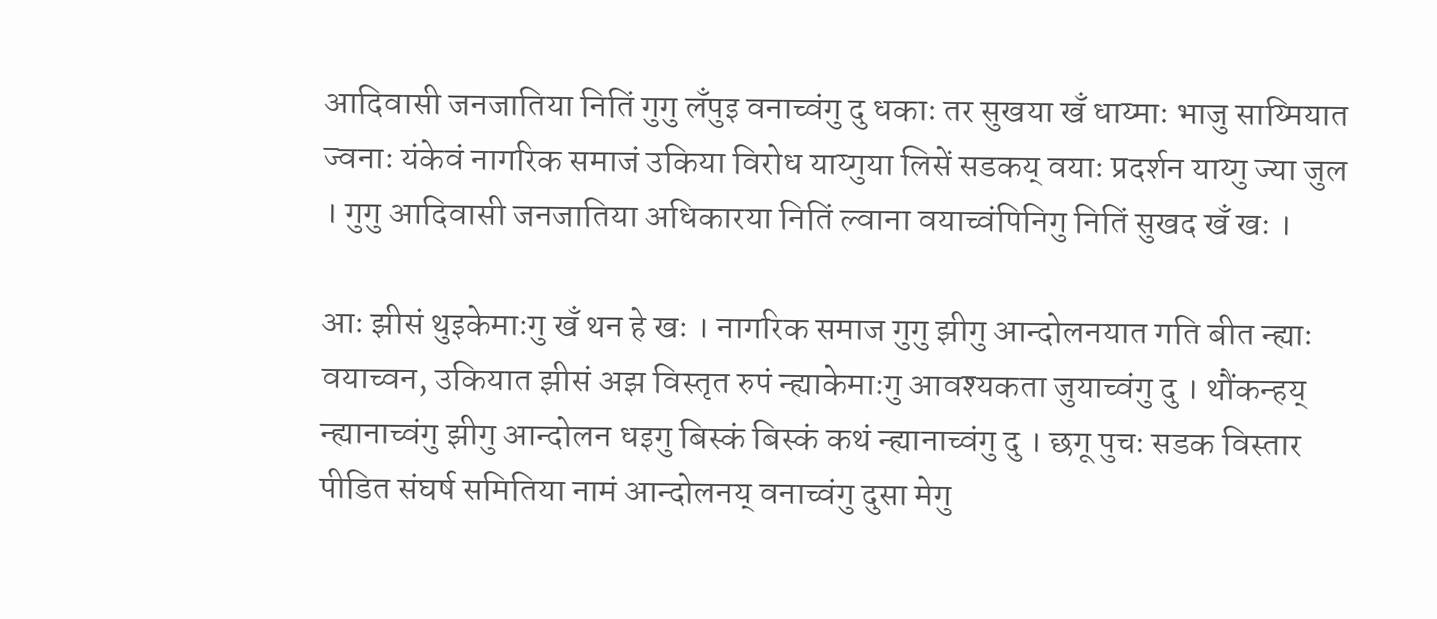आदिवासी जनजातिया नितिं गुगु लँपुइ वनाच्वंगु दु धकाः तर सुखया खँ धाय्माः भाजु साय्मियात ज्वनाः यंकेवं नागरिक समाजं उकिया विरोध याय्गुया लिसें सडकय् वयाः प्रदर्शन याय्गु ज्या जुल । गुगु आदिवासी जनजातिया अधिकारया नितिं ल्वाना वयाच्वंपिनिगु नितिं सुखद खँ खः ।

आः झीसं थुइकेमाःगु खँ थन हे खः । नागरिक समाज गुगु झीगु आन्दोलनयात गति बीत न्ह्याः वयाच्वन, उकियात झीसं अझ विस्तृत रुपं न्ह्याकेमाःगु आवश्यकता जुयाच्वंगु दु । थौंकन्हय् न्ह्यानाच्वंगु झीगु आन्दोलन धइगु बिस्कं बिस्कं कथं न्ह्यानाच्वंगु दु । छगू पुचः सडक विस्तार पीडित संघर्ष समितिया नामं आन्दोलनय् वनाच्वंगु दुसा मेगु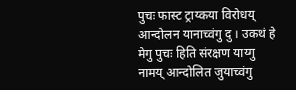पुचः फास्ट ट्राय्कया विरोधय् आन्दोलन यानाच्वंगु दु । उकथं हे मेगु पुचः हिति संरक्षण याय्गु नामय् आन्दोलित जुयाच्वंगु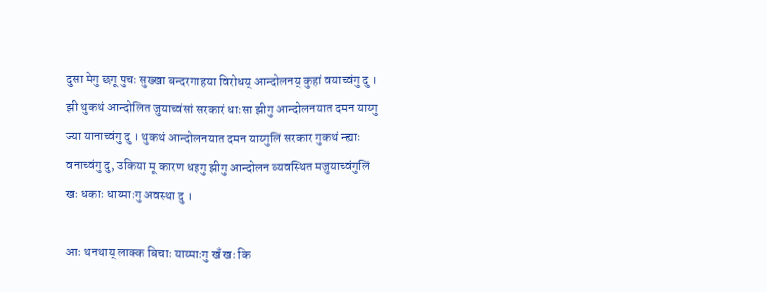दुसा मेगु छगू पुचः सुख्खा बन्दरगाहया विरोधय् आन्दोलनय् कुहां वयाच्वंगु दु । झी थुकथं आन्दोलित जुयाच्वंसां सरकारं धाःसा झीगु आन्दोलनयात दमन याय्गु ज्या यानाच्वंगु दु । थुकथं आन्दोलनयात दमन याय्गुलिं सरकार गुकथं न्ह्याः वनाच्वंगु दु, उकिया मू कारण धइगु झीगु आन्दोलन व्यवस्थित मजुयाच्वंगुलिं खः धकाः धाय्माःगु अवस्था दु ।

आः थनथाय् लाक्क बिचाः याय्माःगु खँ खः कि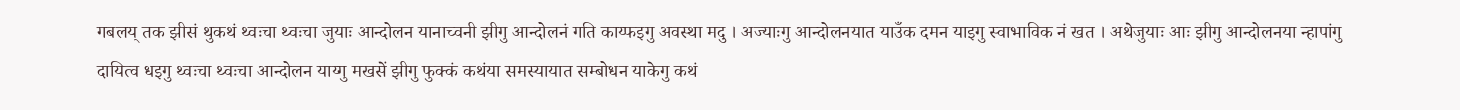गबलय् तक झीसं थुकथं थ्वःचा थ्वःचा जुयाः आन्दोलन यानाच्वनी झीगु आन्दोलनं गति काय्फइगु अवस्था मदु । अज्याःगु आन्दोलनयात याउँक दमन याइगु स्वाभाविक नं खत । अथेजुयाः आः झीगु आन्दोलनया न्हापांगु दायित्व धइगु थ्वःचा थ्वःचा आन्दोलन याय्गु मखसें झीगु फुक्कं कथंया समस्यायात सम्बोधन याकेगु कथं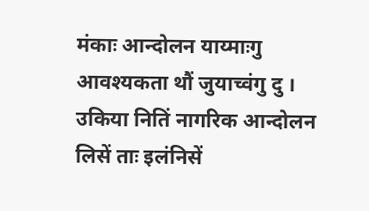मंकाः आन्दोलन याय्माःगु आवश्यकता थौं जुयाच्वंगु दु । उकिया नितिं नागरिक आन्दोलन लिसें ताः इलंनिसें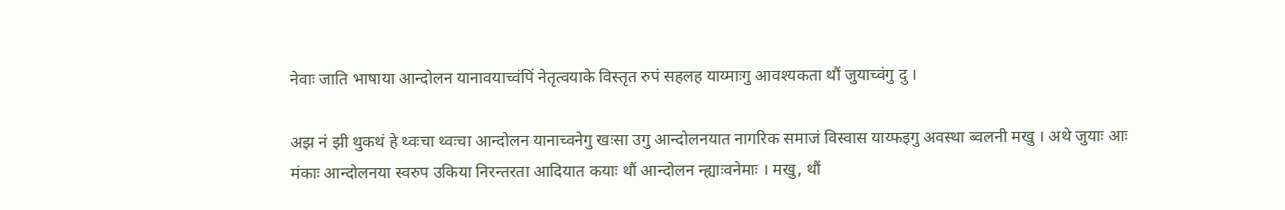नेवाः जाति भाषाया आन्दोलन यानावयाच्वंपिं नेतृत्वयाके विस्तृत रुपं सहलह याय्माःगु आवश्यकता थौं जुयाच्वंगु दु ।

अझ नं झी थुकथं हे थ्वःचा थ्वःचा आन्दोलन यानाच्वनेगु खःसा उगु आन्दोलनयात नागरिक समाजं विस्वास याय्फइगु अवस्था ब्वलनी मखु । अथे जुयाः आः मंकाः आन्दोलनया स्वरुप उकिया निरन्तरता आदियात कयाः थौं आन्दोलन न्ह्याःवनेमाः । मखु, थौं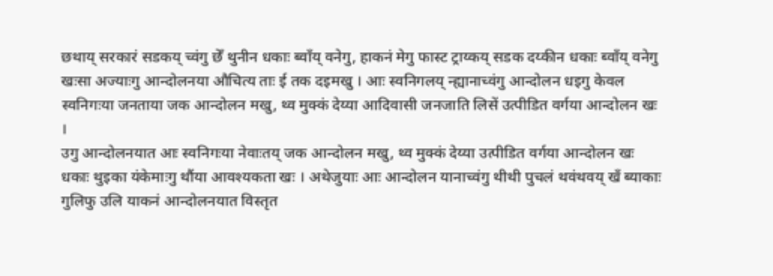छथाय् सरकारं सडकय् च्वंगु छेँ थुनीन धकाः ब्वाँय् वनेगु, हाकनं मेगु फास्ट ट्राय्कय् सडक दय्कीन धकाः ब्वाँय् वनेगु खःसा अज्याःगु आन्दोलनया औचित्य ताः ई तक दइमखु । आः स्वनिगलय् न्ह्यानाच्वंगु आन्दोलन धइगु केवल स्वनिगःया जनताया जक आन्दोलन मखु, थ्व मुक्कं देय्या आदिवासी जनजाति लिसें उत्पीडित वर्गया आन्दोलन खः ।
उगु आन्दोलनयात आः स्वनिगःया नेवाःतय् जक आन्दोलन मखु, थ्व मुक्कं देय्या उत्पीडित वर्गया आन्दोलन खः धकाः थुइका यंकेमाःगु थौंया आवश्यकता खः । अथेजुयाः आः आन्दोलन यानाच्वंगु थीथी पुचलं थवंथवय् खँ ब्याकाः गुलिफु उलि याकनं आन्दोलनयात विस्तृत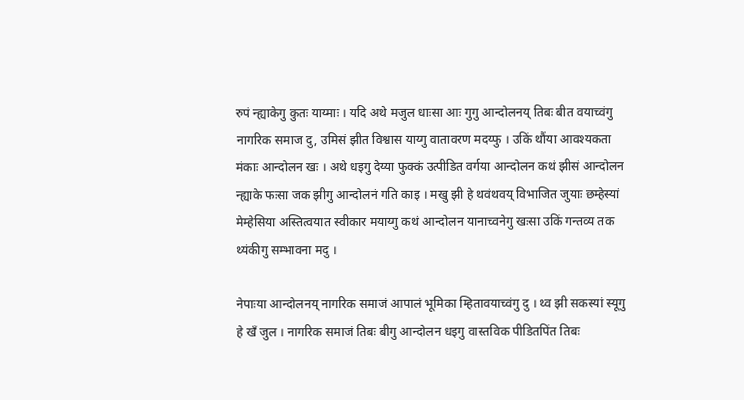रुपं न्ह्याकेगु कुतः याय्माः । यदि अथे मजुल धाःसा आः गुगु आन्दोलनय् तिबः बीत वयाच्वंगु नागरिक समाज दु, उमिसं झीत विश्वास याय्गु वातावरण मदय्फु । उकिं थौंया आवश्यकता मंकाः आन्दोलन खः । अथे धइगु देय्या फुक्कं उत्पीडित वर्गया आन्दोलन कथं झीसं आन्दोलन न्ह्याके फःसा जक झीगु आन्दोलनं गति काइ । मखु झी हे थवंथवय् विभाजित जुयाः छम्हेस्यां मेम्हेसिया अस्तित्वयात स्वीकार मयाय्गु कथं आन्दोलन यानाच्वनेगु खःसा उकिं गन्तव्य तक थ्यंकीगु सम्भावना मदु ।

नेपाःया आन्दोलनय् नागरिक समाजं आपालं भूमिका म्हितावयाच्वंगु दु । थ्व झी सकस्यां स्यूगु हे खँ जुल । नागरिक समाजं तिबः बीगु आन्दोलन धइगु वास्तविक पीडितपिंत तिबः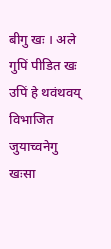बीगु खः । अले गुपिं पीडित खः उपिं हे थवंथवय् विभाजित जुयाच्वनेगु खःसा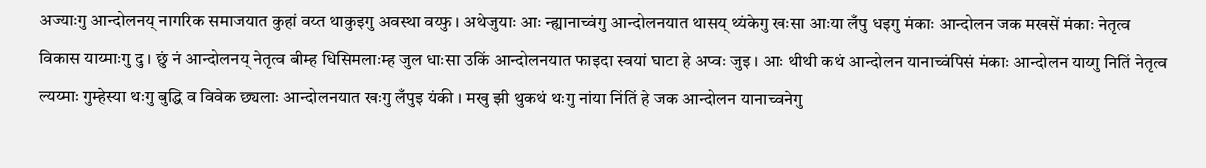अज्याःगु आन्दोलनय् नागरिक समाजयात कुहां वय्त थाकुइगु अवस्था वय्फु । अथेजुयाः आः न्ह्यानाच्वंगु आन्दोलनयात थासय् थ्यंकेगु खःसा आःया लँपु धइगु मंकाः आन्दोलन जक मखसें मंकाः नेतृत्व विकास याय्माःगु दु । छुं नं आन्दोलनय् नेतृत्व बीम्ह धिसिमलाःम्ह जुल धाःसा उकिं आन्दोलनयात फाइदा स्वयां घाटा हे अप्वः जुइ । आः थीथी कथं आन्दोलन यानाच्वंपिसं मंकाः आन्दोलन याय्गु नितिं नेतृत्व ल्यय्माः गुम्हेस्या थःगु बुद्धि व विवेक छ्यलाः आन्दोलनयात खःगु लँपुइ यंकी । मखु झी थुकथं थःगु नांया निंतिं हे जक आन्दोलन यानाच्वनेगु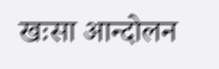खःसा आन्दोलन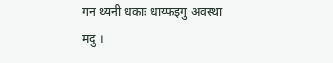गन थ्यनी धकाः धाय्फइगु अवस्था मदु ।